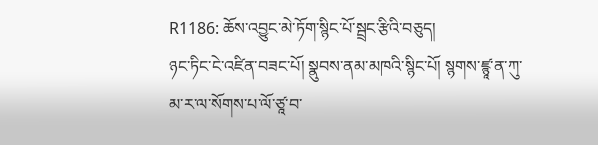R1186: ཆོས་འབྱུང་མེ་ཏོག་སྙིང་པོ་སྦྲང་རྩིའི་བཅུད།
ཉང་ཏིང་ངེ་འཛིན་བཟང་པོ། སྣུབས་ནམ་མཁའི་སྙིང་པོ། སྙགས་ཛྙཱ་ན་ཀུ་མ་ར་ལ་སོགས་པ་ལོ་ཙཱ་བ་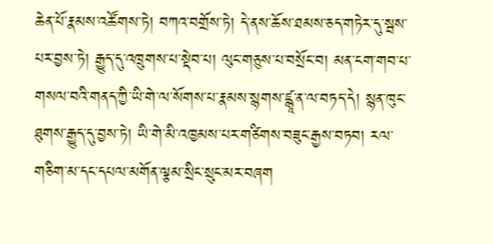ཆེན་པོ་རྣམས་འཚོགས་ཏེ། བཀའ་བགྲོས་ཏེ། དེ་ནས་ཆོས་ཐམས་ཅད་གཏེར་དུ་སྦས་པར་བྱས་ཏེ། རྒྱུད་དུ་འཁྲུགས་པ་སྡེབ་པ། ལུང་གཅུས་པ་བསྲོང་བ། མན་ངག་གབ་པ་གསལ་བའི་གནད་ཀྱི་ཡི་གེ་ལ་སོགས་པ་རྣམས་སྙགས་ཛྙཱ་ན་ལ་བཏད་དེ། སྙན་ཁུང་ཐུགས་རྒྱུད་དུ་བྱས་ཏེ། ཡི་གེ་མི་འཁྱམས་པར་གཙིགས་བཟུང་རྒྱས་བཏབ། རལ་གཅིག་མ་དང་དཔལ་མགོན་ལྕམ་སྲིང་སྲུང་མར་བཞག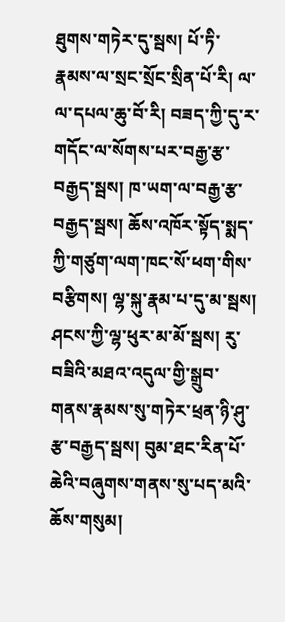ཐུགས་གཏེར་དུ་སྦས། པོ་ཏི་རྣམས་ལ་སྲང་སྲོང་སྲིན་པོ་རི། ལ་ལ་དཔལ་ཆུ་བོ་རི། བཟད་ཀྱི་དུ་ར་གདོང་ལ་སོགས་པར་བརྒྱ་རྩ་བརྒྱད་སྦས། ཁ་ཡག་ལ་བརྒྱ་རྩ་བརྒྱད་སྦས། ཆོས་འཁོར་སྟོད་སྨད་ཀྱི་གཙུག་ལག་ཁང་སོ་ཕག་གིས་བརྩིགས། ལྷ་སྐུ་རྣམ་པ་དུ་མ་སྦས། ཤངས་ཀྱི་ལྷ་ཕུར་མ་མོ་སྦས། རུ་བཟིའི་མཐའ་འདུལ་གྱི་སྒྲུབ་གནས་རྣམས་སུ་གཏེར་ཕྲན་ཉི་ཤུ་རྩ་བརྒྱད་སྦས། བུམ་ཐང་རིན་པོ་ཆེའི་བཞུགས་གནས་སུ་པད་མའི་ཆོས་གསུམ།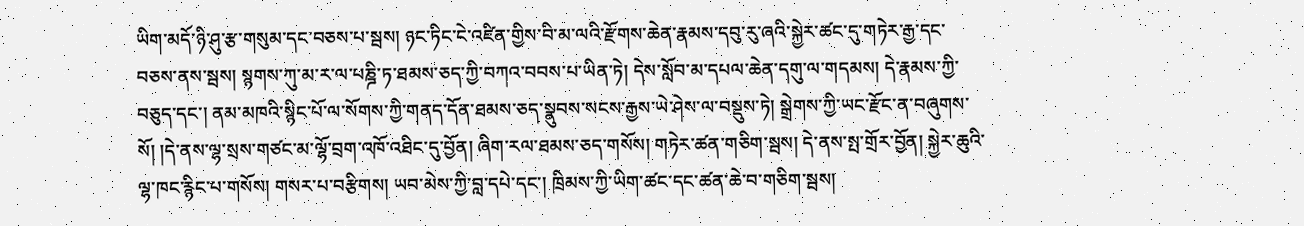ཡིག་མདོ་ཉི་ཤུ་རྩ་གསུམ་དང་བཅས་པ་སྦས། ཉང་ཏིང་ངེ་འཛིན་གྱིས་བི་མ་ལའི་རྫོགས་ཆེན་རྣམས་དབུ་རུ་ཞའི་སྐྱེར་ཚང་དུ་གཏེར་རྒྱ་དང་བཅས་ནས་སྦས། སྙགས་ཀུ་མ་ར་ལ་པཎྜི་ཏ་ཐམས་ཅད་ཀྱི་བཀའ་བབས་པ་ཡིན་ཏེ། དེས་སློབ་མ་དཔལ་ཆེན་དགུ་ལ་གདམས། དེ་རྣམས་ཀྱི་བཅུད་དང་། ནམ་མཁའི་སྙིང་པོ་ལ་སོགས་ཀྱི་གནད་དོན་ཐམས་ཅད་སྣུབས་སངས་རྒྱས་ཡེ་ཤེས་ལ་བསྡུས་ཏེ། སྒྲེགས་ཀྱི་ཡང་རྫོང་ན་བཞུགས་སོ། །དེ་ནས་ལྷ་སྲས་གཙང་མ་ལྷོ་བྲག་འཁོ་འཐིང་དུ་བྱོན། ཞིག་རལ་ཐམས་ཅད་གསོས། གཏེར་ཚན་གཅིག་སྦས། དེ་ནས་སྤ་གྲོར་བྱོན། སྐྱེར་ཆུའི་ལྷ་ཁང་རྙིང་པ་གསོས། གསར་པ་བརྩིགས། ཡབ་མེས་ཀྱི་བླ་དཔེ་དང་། ཁྲིམས་ཀྱི་ཡིག་ཚང་དང་ཚན་ཆེ་བ་གཅིག་སྦས།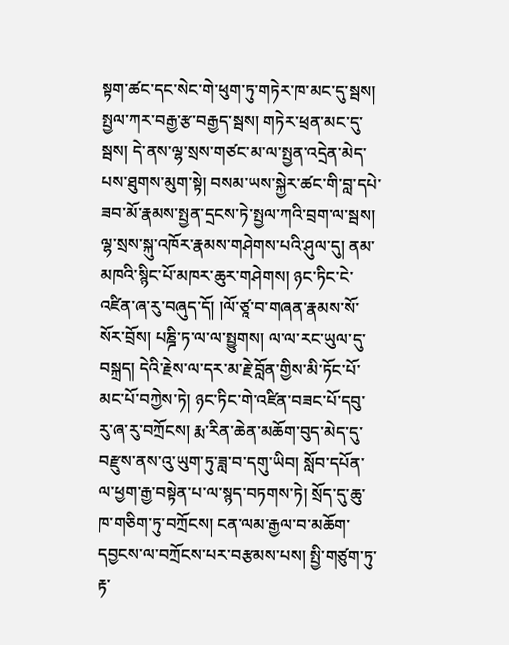སྟག་ཚང་དང་སེང་གེ་ཕུག་ཏུ་གཏེར་ཁ་མང་དུ་སྦས། སྤྱལ་ཀར་བརྒྱ་རྩ་བརྒྱད་སྦས། གཏེར་ཕྲན་མང་དུ་སྦས། དེ་ནས་ལྷ་སྲས་གཙང་མ་ལ་སྤྱན་འདྲེན་མེད་པས་ཐུགས་མུག་སྟེ། བསམ་ཡས་སྐྱེར་ཚང་གི་བླ་དཔེ་ཟབ་མོ་རྣམས་སྤྱན་དྲངས་ཏེ་སྤྱལ་ཀའི་བྲག་ལ་སྦས། ལྷ་སྲས་སྐུ་འཁོར་རྣམས་གཤེགས་པའི་ཤུལ་དུ། ནམ་མཁའི་སྙིང་པོ་མཁར་ཆུར་གཤེགས། ཉང་ཏིང་ངེ་འཛིན་ཞ་རུ་བཞུད་དོ། །ལོ་ཙཱ་བ་གཞན་རྣམས་སོ་སོར་བྲོས། པཎྜི་ཏ་ལ་ལ་སྤྱུགས། ལ་ལ་རང་ཡུལ་དུ་བསྐྲད། དེའི་རྗེས་ལ་དར་མ་རྗེ་བློན་གྱིས་མི་ཏོང་པོ་མང་པོ་བཀྱེས་ཏེ། ཉང་ཏིང་གེ་འཛིན་བཟང་པོ་དབུ་རུ་ཞ་རུ་བཀྲོངས། རྨ་རིན་ཆེན་མཆོག་བུད་མེད་དུ་བརྫུས་ནས་འུ་ཡུག་ཏུ་ཟླ་བ་དགུ་ཡིབ། སློབ་དཔོན་ལ་ཕྱག་རྒྱ་བསྟེན་པ་ལ་སྙད་བཏགས་ཏེ། སྲོད་དུ་ཆུ་ཁ་གཅིག་ཏུ་བཀྲོངས། ངན་ལམ་རྒྱལ་བ་མཆོག་དབྱངས་ལ་བཀྲོངས་པར་བརྩམས་པས། སྤྱི་གཙུག་ཏུ་རྟ་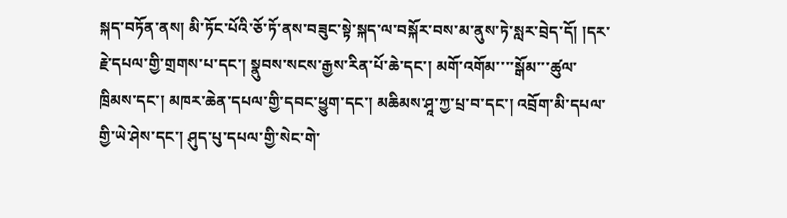སྐད་བཏོན་ནས། མི་ཏོང་པོའི་ཅོ་ཏོ་ནས་བཟུང་སྟེ་སྐད་ལ་བསྐོར་བས་མ་ནུས་ཏེ་སླར་བྲེད་དོ། །དར་རྗེ་དཔལ་གྱི་གྲགས་པ་དང་། སྣུབས་སངས་རྒྱས་རིན་པོ་ཆེ་དང་། མགོ་འགོམ་་་་སྒོམ་་་ཚུལ་ཁྲིམས་དང་། མཁར་ཆེན་དཔལ་གྱི་དབང་ཕྱུག་དང་། མཆིམས་ཤཱ་ཀྱ་པྲ་བ་དང་། འབྲོག་མི་དཔལ་གྱི་ཡེ་ཤེས་དང་། ཤུད་པུ་དཔལ་གྱི་སེང་གེ་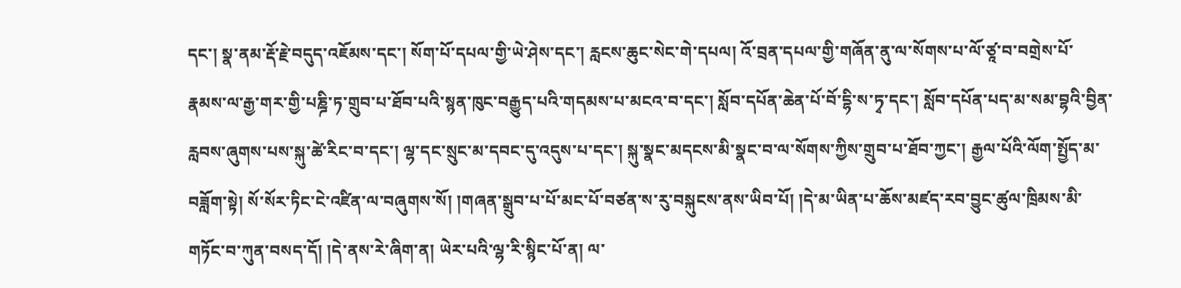དང་། སྣ་ནམ་རྡོ་རྗེ་བདུད་འཇོམས་དང་། སོག་པོ་དཔལ་གྱི་ཡེ་ཤེས་དང་། རླངས་ཆུང་སེང་གེ་དཔལ། འོ་བྲན་དཔལ་གྱི་གཞོན་ནུ་ལ་སོགས་པ་ལོ་ཙཱ་བ་བགྲེས་པོ་རྣམས་ལ་རྒྱ་གར་གྱི་པཎྜི་ཏ་གྲུབ་པ་ཐོབ་པའི་སྙན་ཁུང་བརྒྱུད་པའི་གདམས་པ་མངའ་བ་དང་། སློབ་དཔོན་ཆེན་པོ་བོ་དྷི་ས་ཏྭ་དང་། སློབ་དཔོན་པད་མ་སམ་བྷའི་བྱིན་རླབས་ཞུགས་པས་སྐུ་ཚེ་རིང་བ་དང་། ལྷ་དང་སྲུང་མ་དབང་དུ་འདུས་པ་དང་། སྐུ་སྣང་མདངས་མི་སྣང་བ་ལ་སོགས་ཀྱིས་གྲུབ་པ་ཐོབ་ཀྱང་། རྒྱལ་པོའི་ལོག་སྤྱོད་མ་བཟློག་སྟེ། སོ་སོར་ཏིང་ངེ་འཛིན་ལ་བཞུགས་སོ། །གཞན་སྒྲུབ་པ་པོ་མང་པོ་བཙན་ས་རུ་བསྐུངས་ནས་ཡིབ་པོ། །དེ་མ་ཡིན་པ་ཆོས་མཛད་རབ་བྱུང་ཚུལ་ཁྲིམས་མི་གཏོང་བ་ཀུན་བསད་དོ། །དེ་ནས་རེ་ཞིག་ན། ཡེར་པའི་ལྷ་རི་སྙིང་པོ་ན། ལ་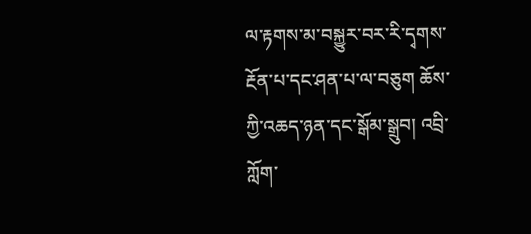ལ་རྟགས་མ་བསྐྱུར་བར་རི་དྭགས་རྔོན་པ་དང་ཤན་པ་ལ་བཅུག ཆོས་ཀྱི་འཆད་ཉན་དང་སྒོམ་སྒྲུབ། འབྲི་ཀློག་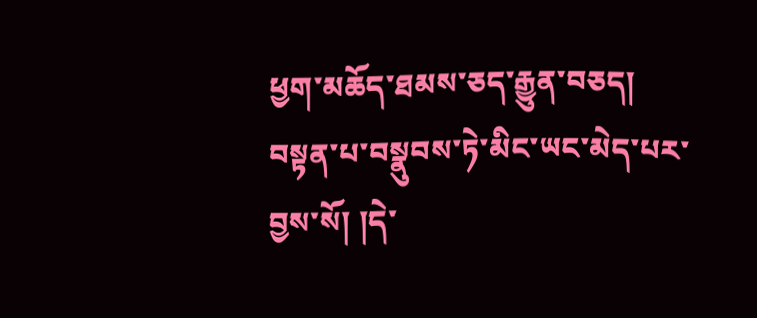ཕྱག་མཆོད་ཐམས་ཅད་རྒྱུན་བཅད། བསྟན་པ་བསྣུབས་ཏེ་མིང་ཡང་མེད་པར་བྱས་སོ། །དེ་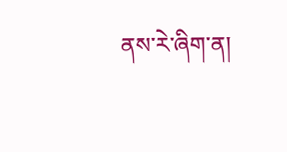ནས་རེ་ཞིག་ན།